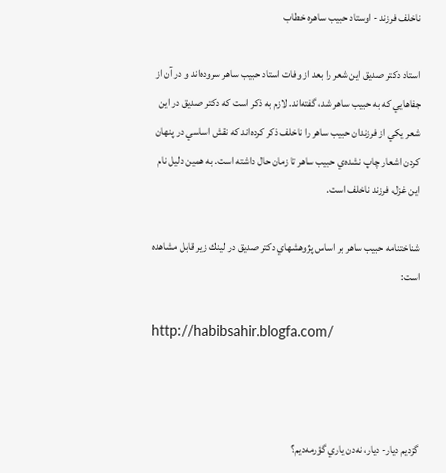ناخلف فرزند - اوستاد حبیب ساهره خطاب

استاد دكتر صديق اين شعر را بعد از وفات استاد حبيب ساهر سروده‌اند و در آن از جفاهايي كه به حبيب ساهر شد، گفته‌اند. لازم به ذكر است كه دكتر صديق در اين شعر يكي از فرزندان حبيب ساهر را ناخلف ذكر كرده‌اند كه نقش اساسي در پنهان كردن اشعار چاپ نشده‌ي حبيب ساهر تا زمان حال داشته است. به همين دليل نام اين غزل، فرزند ناخلف است.

شناختنامه حبيب ساهر بر اساس پژوهشهاي دكتر صديق در لينك زير قابل مشاهده است:

http://habibsahir.blogfa.com/



گزديم ديار- ديار، نه‌دن ياري گؤرمه‌ديم؟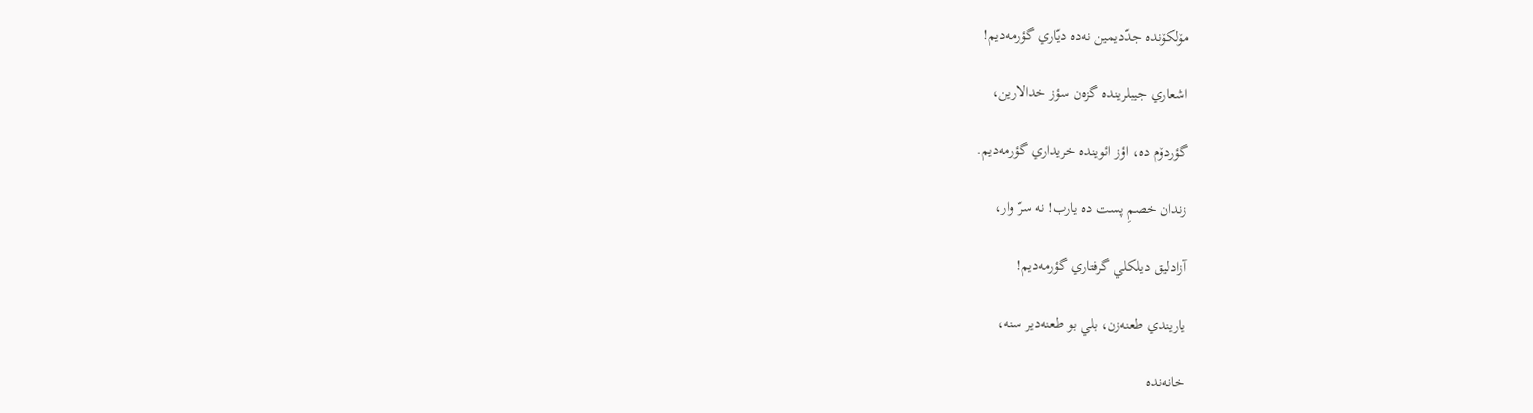مۆلكۆنده جدّديمين نه‌ده ديّاري گؤرمه‌ديم!

اشعاري جيبلرينده گزه‌ن سؤز خدالارين،

گؤردۆم ده، اؤز ائوينده خريداري گؤرمه‌ديم.

زندان خصمِ پست ده يارب! نه سرّ وار،

آزادليق ديلكلي گرفتاري گؤرمه‌ديم!

ياريندي طعنه‌زن، بلي بو طعنه‌دير سنه،

خانه‌نده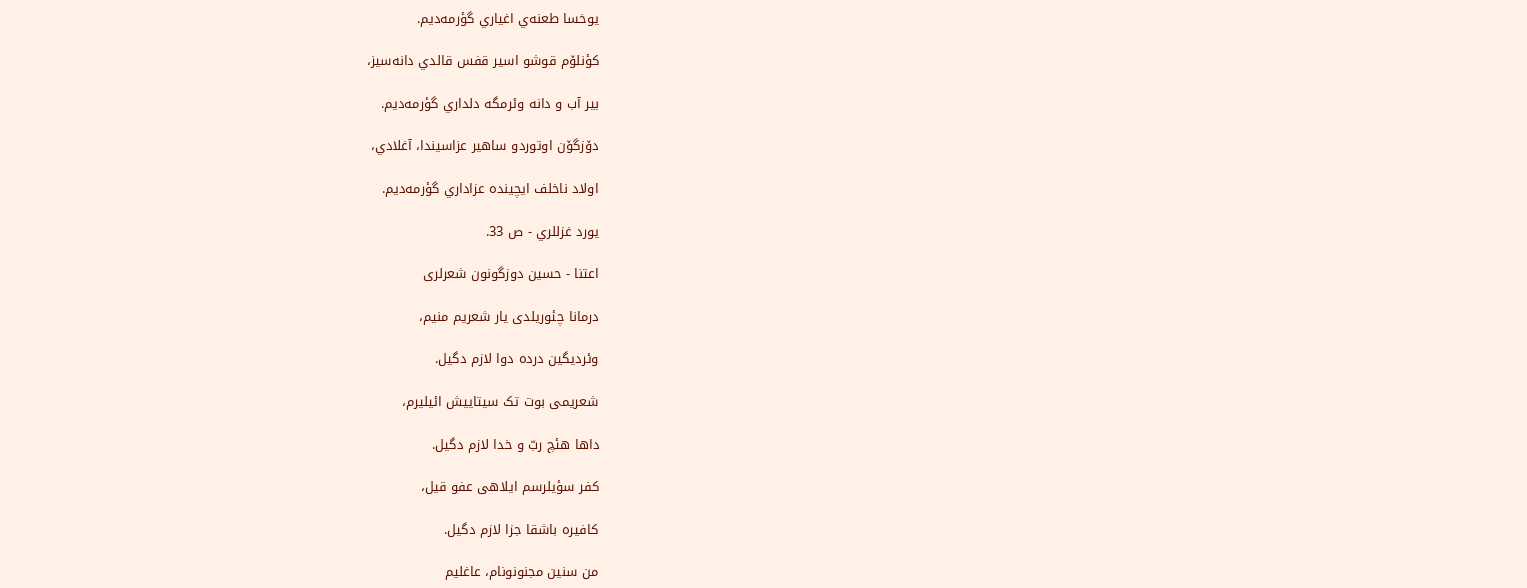يوخسا طعنه‌ي اغياري گؤرمه‌ديم.

كؤنلۆم قوشو اسير قفس قالدي دانه‌سيز،

بير آب و دانه وئرمگه دلداري گؤرمه‌ديم.

دۆزگۆن اوتوردو ساهير عزاسيندا، آغلادي،

اولاد ناخلف ايچينده عزاداري گؤرمه‌ديم.

يورد غزللري - ص 33.

اعتنا - حسین دوزگونون شعرلری

درمانا چئوریلدی یار شعریم منیم،

وئردیگین درده دوا لازم دگیل.

شعریمی بوت تک سیتاییش ائیلیرم،

داها هئچ ربّ و خدا لازم دگیل.

کفر سؤیلرسم ایلاهی عفو قیل،

کافیره باشقا جزا لازم دگیل.

من سنین مجنونونام، عاغلیم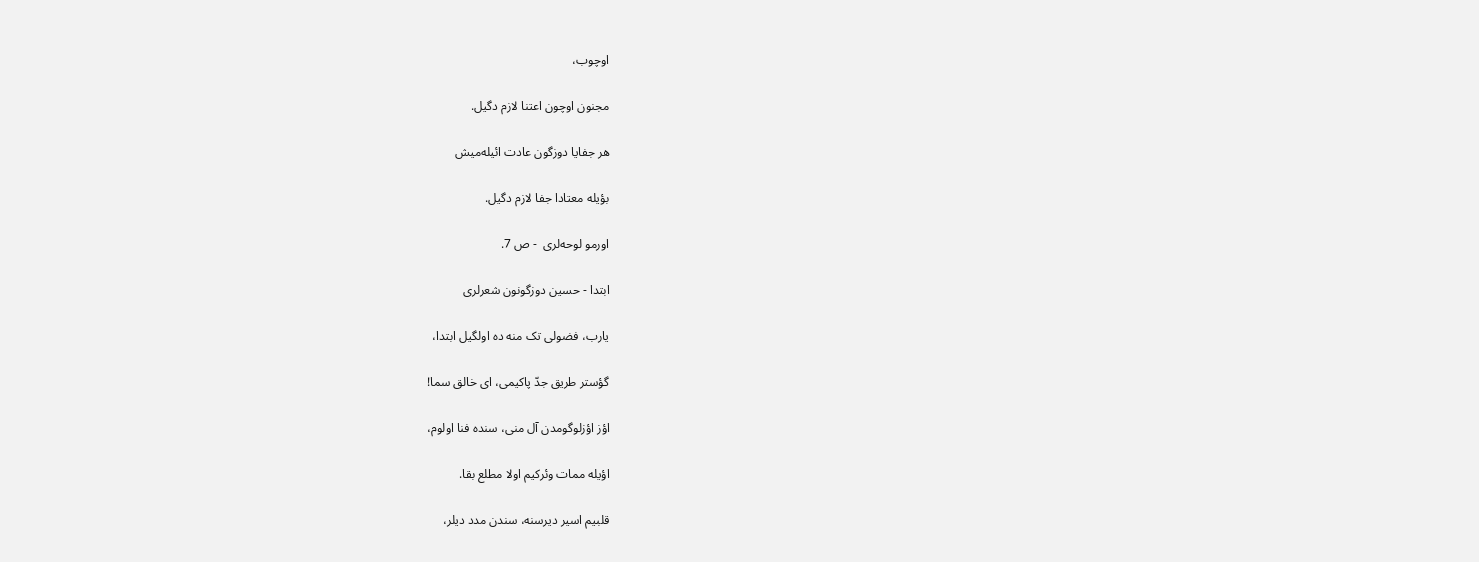اوچوب،

مجنون اوچون اعتنا لازم دگیل.

هر جفایا دوزگون عادت ائیله‌میش

بؤیله معتادا جفا لازم دگیل.

اورمو لوحه‌لری  - ص 7.

ابتدا - حسین دوزگونون شعرلری

یارب، فضولی تک منه ده اولگیل ابتدا،

گؤستر طریق جدّ پاکیمی، ای خالق سما!

اؤز اؤزلوگومدن آل منی، سنده فنا اولوم،

اؤیله ممات وئرکیم اولا مطلع بقا.

قلبیم اسیر دیرسنه، سندن مدد دیلر،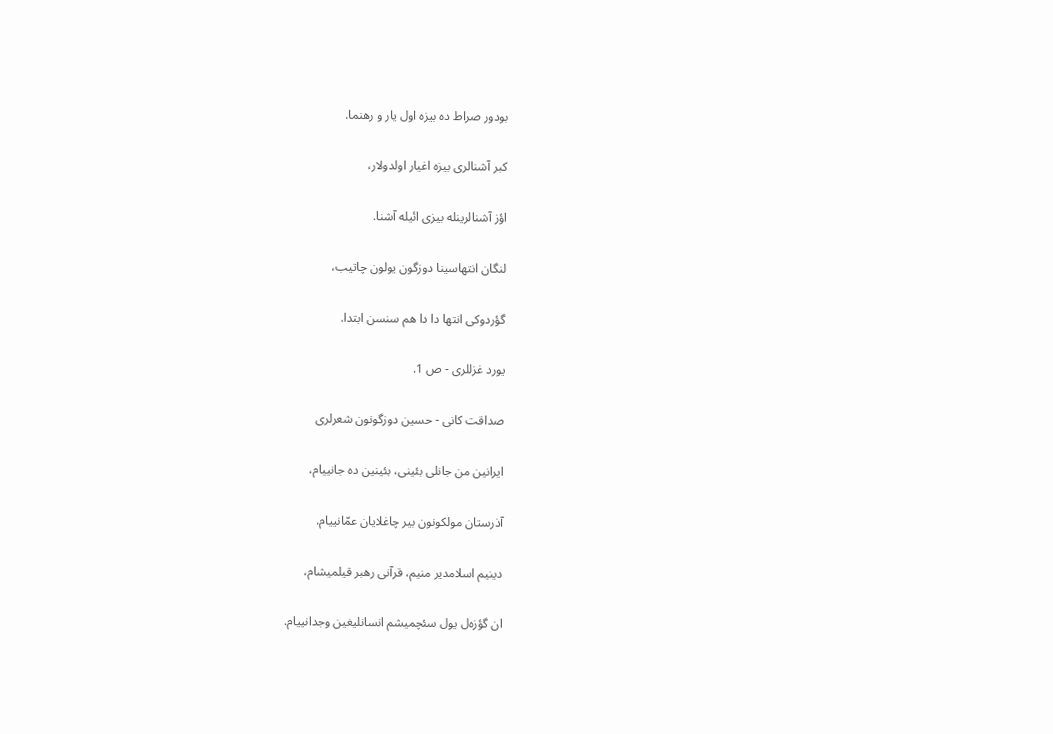بودور صراط ده بیزه اول یار و رهنما.

کبر آشنا‌لری بیزه اغیار اولدولار،

اؤز آشنا‌لرینله بیزی ائیله آشنا.

لنگان انتهاسینا دوزگون یولون چاتیب،

گؤردوکی انتها دا دا هم سنسن ابتدا.

یورد غزللری - ص 1.

صداقت کانی - حسین دوزگونون شعرلری

ایرانین من جانلی بئینی‌‌‌، بئینین ده جانییام،

آذرستان مولکونون بیر چاغلایان عمّانییام.

دینیم اسلامدیر منیم‌‌‌، قرآنی رهبر قیلمیشام‌‌‌،

ان گؤزه‌ل یول سئچمیشم انسانلیغین وجدانییام.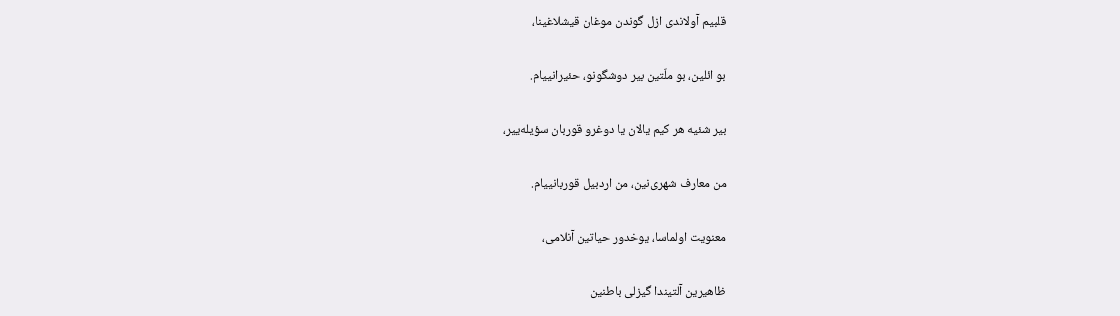قلبیم آولاندی ازل گوندن موغان قیشلاغینا،

بو ائلین‌‌‌، بو ملّتین بیر دوشگونو‌‌‌، حئیرانییام.

بیر شئیه هر کیم یالان یا دوغرو قوربان سؤیله‌ییر،

من معارف شهری‌نین‌‌‌، من اردبیل قوربانییام.

معنویت اولماسا‌‌‌، یوخدور حیاتین آنلامی‌‌‌،

ظاهیرین آلتیندا گیزلی باطنین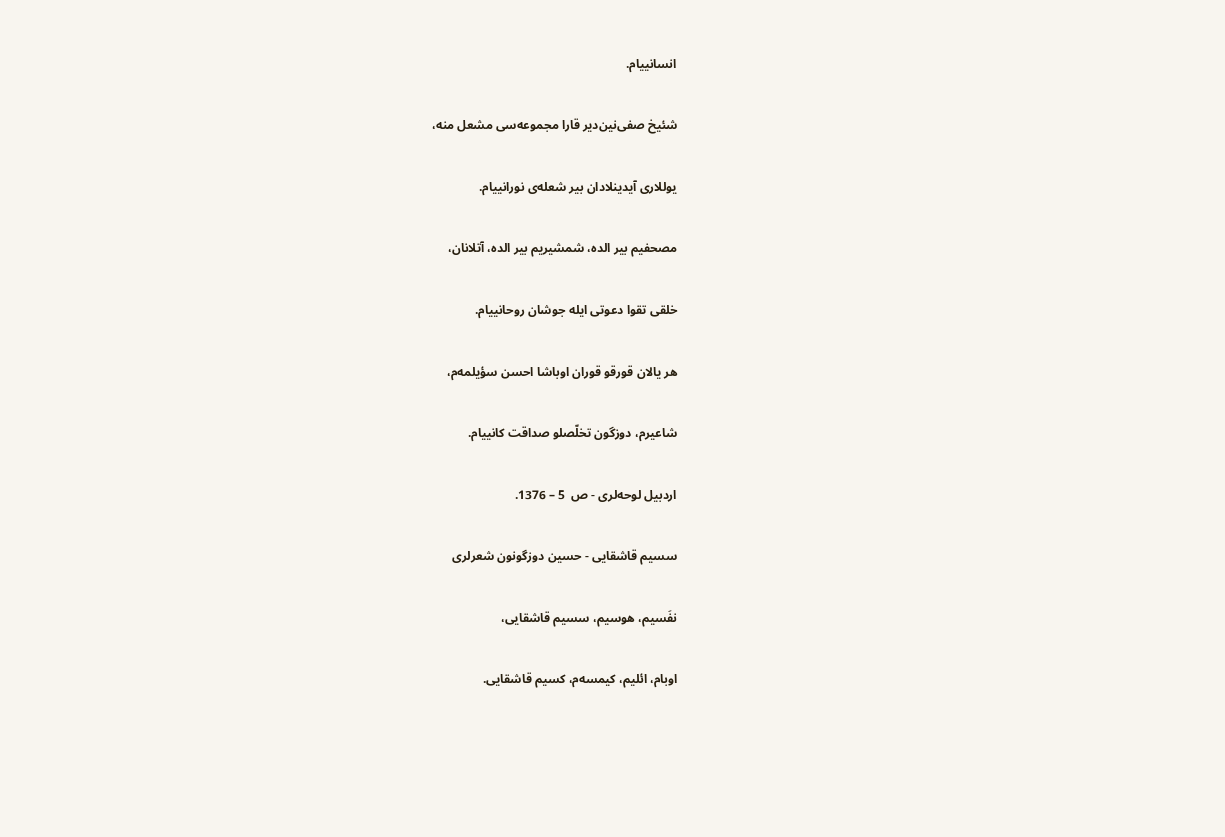انسانییام.

شئیخ صفی‌نین‌دیر قارا مجموعه‌‌سی مشعل منه‌‌‌،

یوللاری آیدینلادان بیر شعله‌ی نورانییام.

مصحفیم بیر الده‌‌‌، شمشیریم بیر الده‌‌‌، آتلانان،

خلقی تقوا دعوتی ایله جوشان روحانییام.

هر یالان قورقو قوران اوباشا احسن سؤیلمه‌م،

شاعیرم‌‌‌، دوزگون تخلّصلو صداقت کانییام.

اردبیل لوحه‌لری - ص  5 – 1376.

سسیم قاشقایی - حسین دوزگونون شعرلری

نفَسیم‌‌‌، هوسیم‌‌‌، سسیم قاشقایی‌‌‌،

اوبام‌‌‌، ائلیم‌‌‌، کیمسه‌م، کسیم قاشقایی‌‌‌.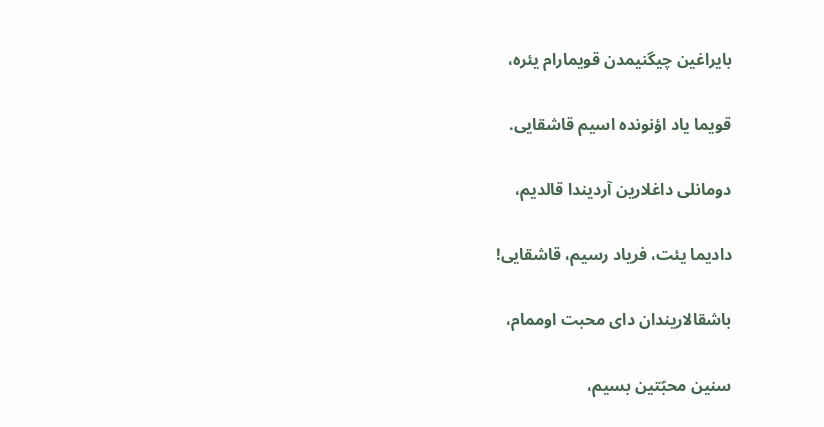بایراغین چیگنیمدن قویمارام یئره‌‌‌،

قویما یاد اؤنونده اسیم قاشقایی‌‌‌.

دومانلی داغلارین آردیندا قالدیم‌‌‌،

دادیما یئت‌‌‌، فریاد رسیم‌‌‌، قاشقایی‌!

باشقالاریندان دای محبت اوممام‌‌‌،

سنین محبّتین بسیم‌‌‌،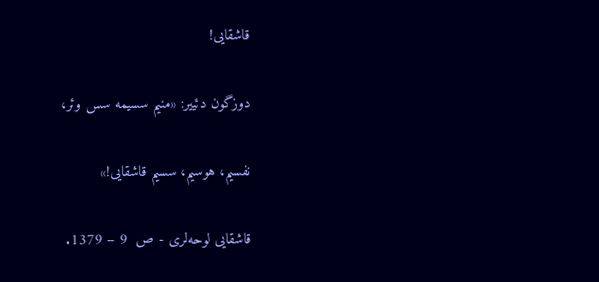قاشقایی‌!

دوزگون دئییر: «منیم سسیمه سس وئر،

نفسیم‌‌‌، هوسیم‌‌‌، سسیم قاشقایی‌!»

قاشقایی لوحه‌لری - ص  9 – 1379.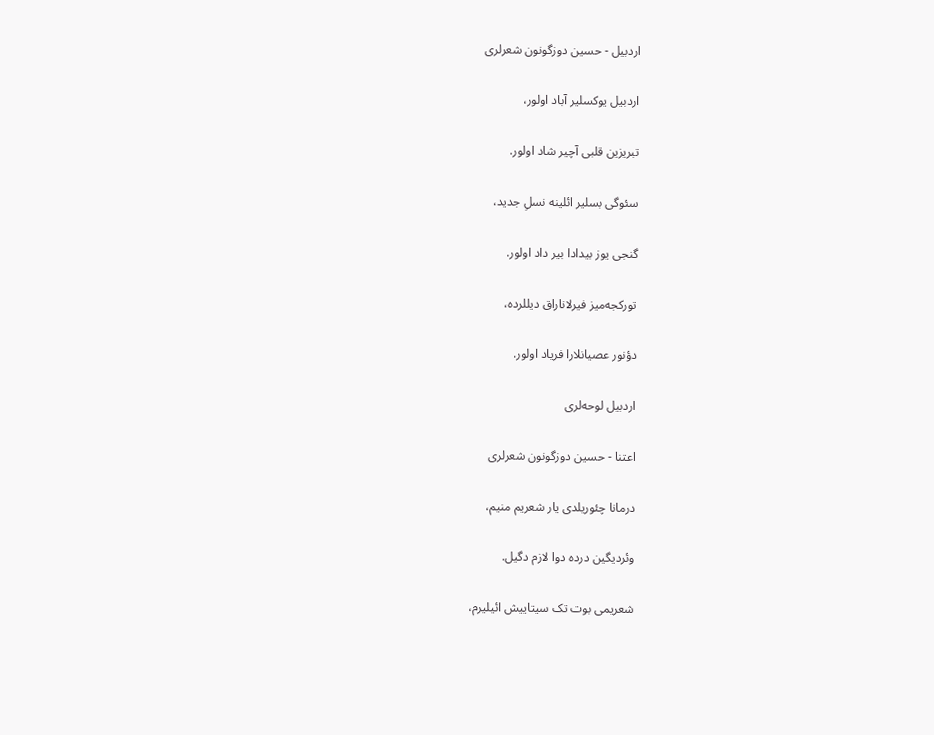اردبیل - حسین دوزگونون شعرلری

اردبیل یوکسلیر آباد اولور،

تبریزین قلبی آچیر شاد اولور.

سئوگی بسلیر ائلینه نسلِ جدید،

گنجی یوز بیدادا بیر داد اولور.

تورکجه‌میز فیرلاناراق دیللرده،

دؤنور عصیانلارا فریاد اولور.

اردبیل لوحه‌لری

اعتنا - حسین دوزگونون شعرلری

درمانا چئوریلدی یار شعریم منیم،

وئردیگین درده دوا لازم دگیل.

شعریمی بوت تک سیتاییش ائیلیرم،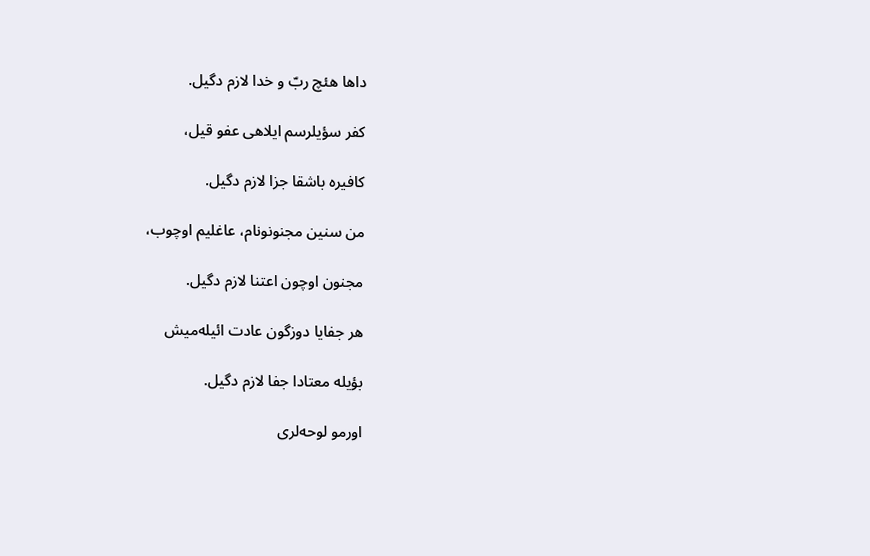داها هئچ ربّ و خدا لازم دگیل.

کفر سؤیلرسم ایلاهی عفو قیل،

کافیره باشقا جزا لازم دگیل.

من سنین مجنونونام، عاغلیم اوچوب،

مجنون اوچون اعتنا لازم دگیل.

هر جفایا دوزگون عادت ائیله‌میش

بؤیله معتادا جفا لازم دگیل.

اورمو لوحه‌لری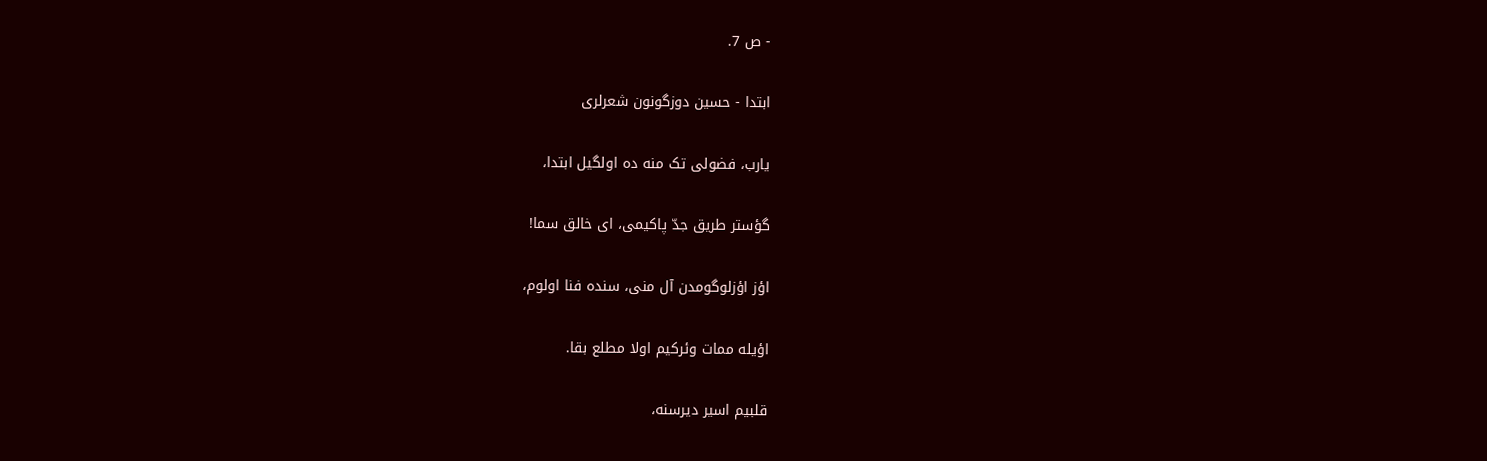- ص 7.

ابتدا - حسین دوزگونون شعرلری

یارب، فضولی تک منه ده اولگیل ابتدا،

گؤستر طریق جدّ پاکیمی، ای خالق سما!

اؤز اؤزلوگومدن آل منی، سنده فنا اولوم،

اؤیله ممات وئرکیم اولا مطلع بقا.

قلبیم اسیر دیرسنه،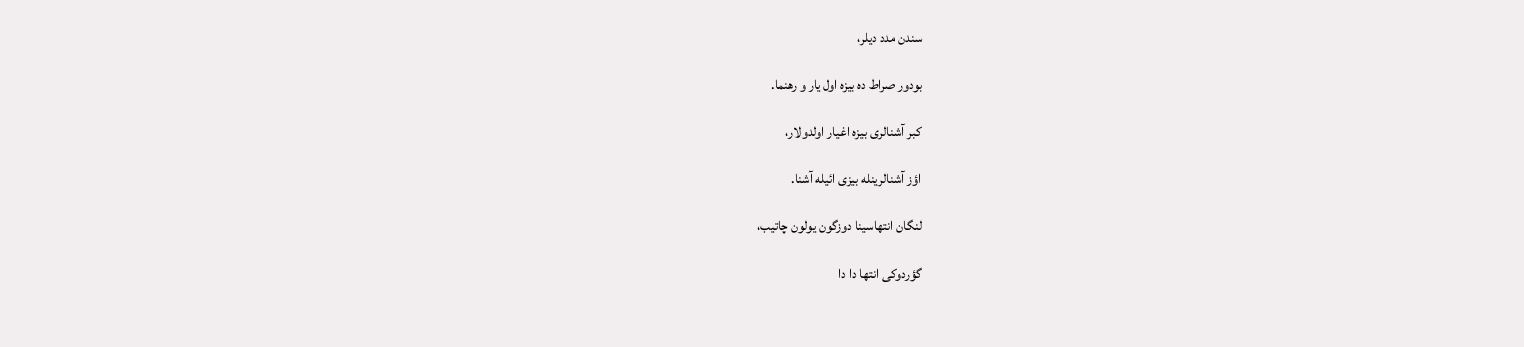سندن مدد دیلر،

بودور صراط ده بیزه اول یار و رهنما.

کبر آشنا‌لری بیزه اغیار اولدولار،

اؤز آشنا‌لرینله بیزی ائیله آشنا.

لنگان انتهاسینا دوزگون یولون چاتیب،

گؤردوکی انتها دا دا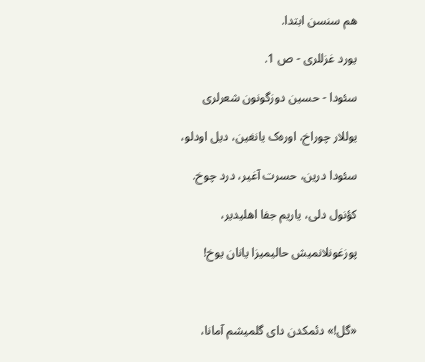هم سنسن ابتدا.

یورد غزللری - ص 1.

سئودا - حسین دوزگونون شعرلری

یوللار چوراخ‌‌‌، اوره‌ک یانغین‌‌‌، دیل اودلو‌‌‌،

سئودا درین‌‌‌، حسرت آغیر‌‌‌، درد چوخ‌‌‌.

کؤنول دلی‌‌‌، یاریم جفا اهلیدیر‌‌‌،

پوزغونلانمیش حالیمیزا یانان یوخ‌!



«گل‌!» دئمکدن دای گلمیشم آمانا‌‌‌،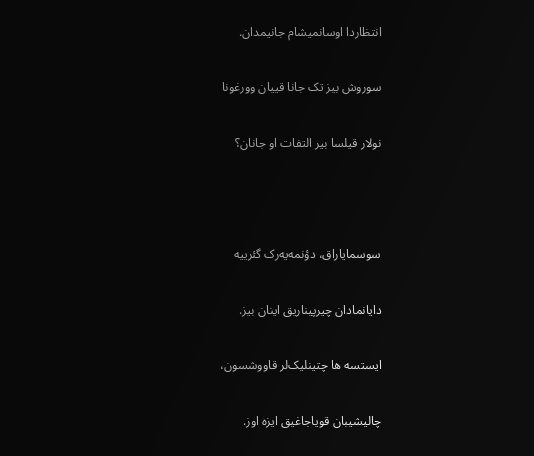انتظاردا اوسانمیشام جانیمدان‌‌‌.

سوروش بیز تک جانا قییان وورغونا

نولار قیلسا بیر التفات او جانان‌؟



سوسمایاراق‌‌‌، دؤنمه‌یه‌رک گئرییه

دایانمادان چیرپیناریق اینان بیز‌‌‌.

ایستسه ها چتینلیک‌لر قاووشسون،

چالیشیبان قویاجاغیق ایزه اوز‌‌‌.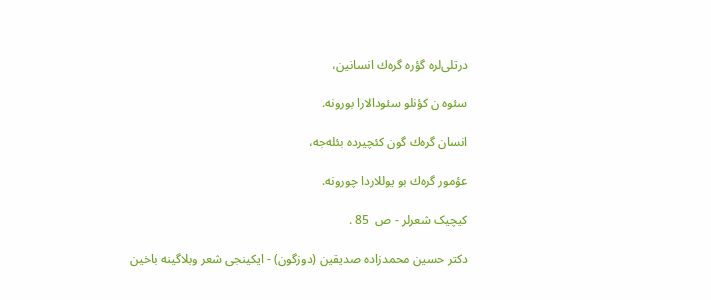درتلی‌لره گؤره گره‌ك انسانین،

سئوه ن کؤنلو سئودالارا بورونه‌‌‌.

انسان گره‌ك گون کئچیرده بئله‌جه،

عؤمور گره‌ك بو یوللاردا چورونه‌‌‌.

کیچیک شعرلر - ص  85 .

دکتر حسین محمدزاده صدیقین (دوزگون) - ایکینجی شعر وبلاگینه باخین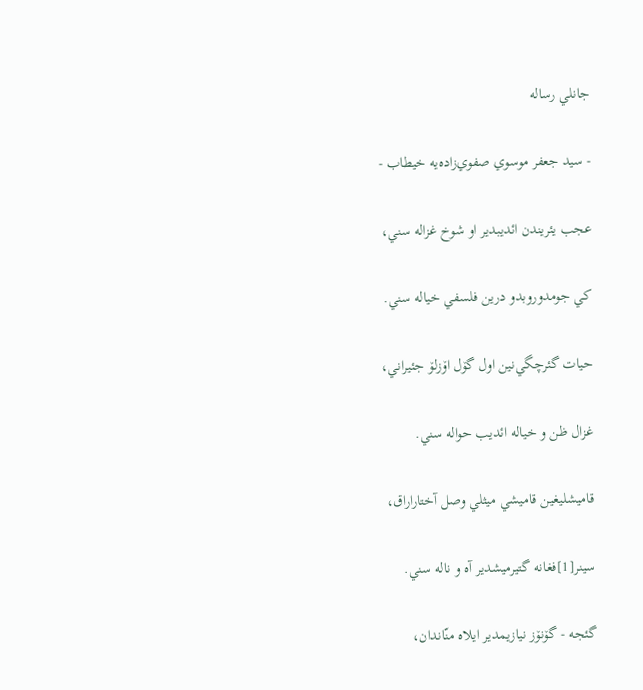جانلي رساله

- سيد جعفر موسوي صفوي‌زاده‌يه خيطاب -

عجب يئريندن ائديبدير او شوخ غزاله سني،

كي جومدوروبدو درين فلسفي خياله سني.

حيات گئرچگي‌نين اول گۆل اۆزلۆ جئيراني،

غزال ظن و خياله ائديب حواله سني.

قاميشليغين قاميشي ميثلي وصل آختاراراق،

سينر[1]فغانه گتيرميشدير آه و ناله سني‌‌‌.

گئجه - گۆنۆز نيازيمدير ايلاه منّاندان،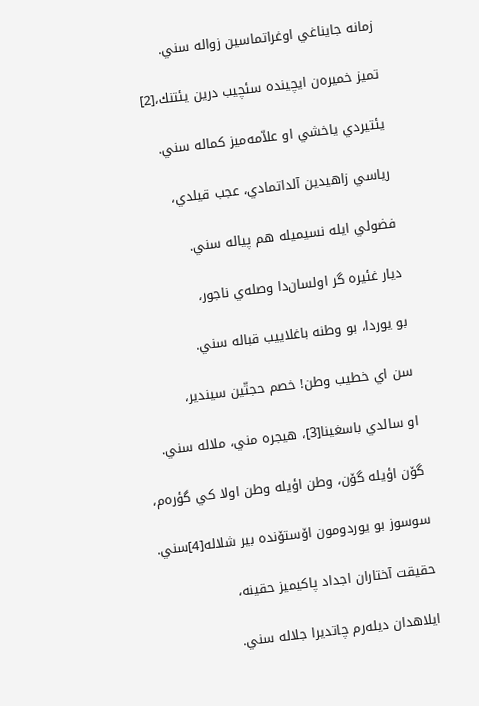زمانه جايناغي اوغراتماسين زواله سني‌‌‌.

تميز خميره‌ن ايچينده سئچيب درين يئتنك،[2]

يئتيردي ياخشي او علاّمه‌ميز كماله سني‌‌‌.

رياسي زاهيدين آلداتمادي‌‌‌، عجب قيلدي‌‌‌،

فضولي ايله نسيميله هم پياله سني‌‌‌.

ديار غئيره گر اولسان‌دا وصله‌ي ناجور‌‌‌،

بو يوردا‌‌‌، بو وطنه باغلاييب قباله سني‌‌‌.

سن اي خطيب وطن‌‌‌! خصم حجتّين سيندير،

او سالدي باسغينا[3]، هيجره مني‌‌‌، ملاله سني‌‌‌.

گۆن اؤيله گۆن‌‌‌، وطن اؤيله وطن اولا كي گؤره‌م،

سوسوز بو يوردومون اۆستۆنده بير شلاله[4]سني‌‌‌.

حقيقت آختاران اجداد پاكيميز حقينه،

ايلاهدان ديله‌رم چاتديرا جلاله سني‌‌‌.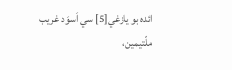ائده بو يازغي[5] سي اَسوَد غريب ملّتيمين،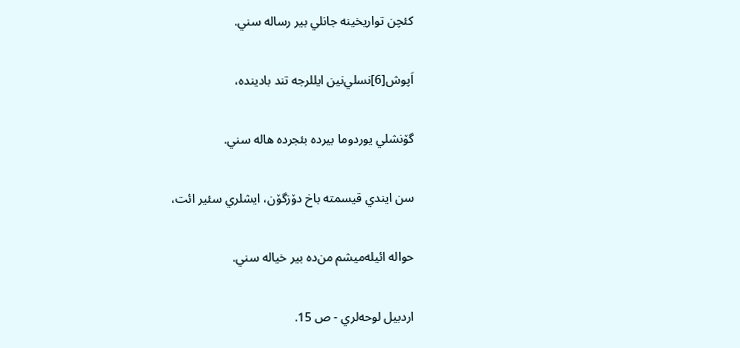كئچن تواريخينه جانلي بير رساله سني‌‌‌.

اَپوش[6]نسلي‌نين ايللرجه تند بادينده،

گۆنشلي يوردوما بيرده بئجرده هاله سني.

سن ايندي قيسمته باخ دۆزگۆن‌‌‌، ايشلري سئير ائت،

حواله ائيله‌‌ميشم من‌ده بير خياله سني.

اردبيل لوحه‌لري - ص 15.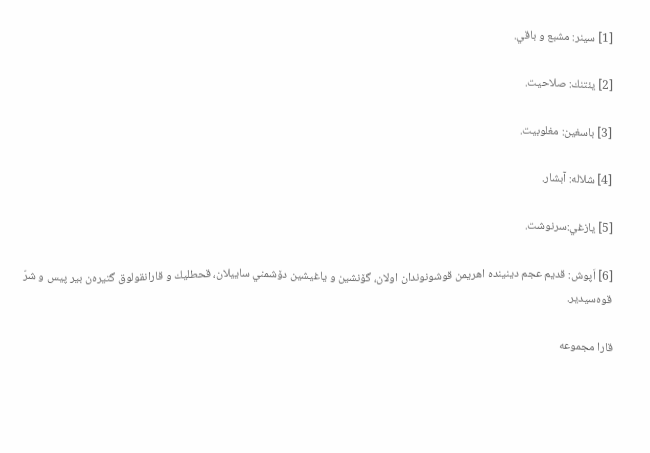[1] سينر: مشبع و باقي‌‌‌.

[2] يئتنك: صلاحيت‌‌‌.

[3] باسغين: مغلوبيت‌‌‌.

[4] شلاله: آبشار‌‌‌.

[5] يازغي:سرنوشت‌‌‌.

[6] اَپوش: قديم عجم دينينده اهريمن قوشونوندان اولان‌‌‌، گۆنشين و ياغيشين دۆشمني ساييلان‌‌‌، قحطليك و قارانقولوق گتيره‌ن بير پيس و شرّ قوه‌سيدير‌‌‌.

قارا مجموعه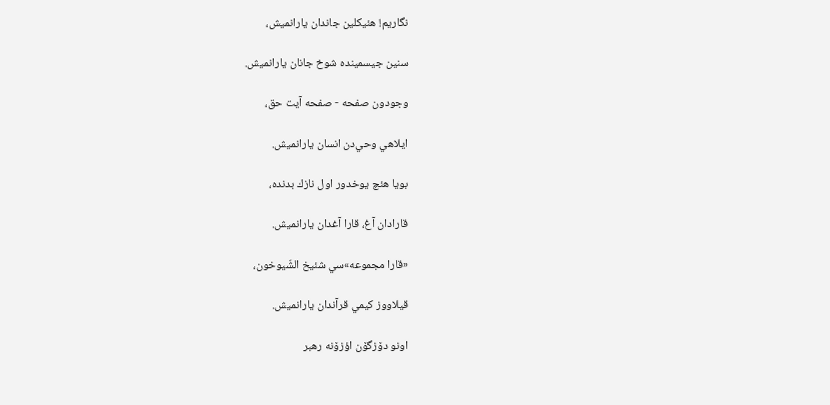نگاريم‌! هئيكلين جاندان يارانميش،

سنين جيسمينده شوخ جانان يارانميش.

وجودون صفحه - صفحه آيت حق‌‌‌،

ايلاهي وحي‌دن انسان يارانميش‌‌‌.

بويا هئچ يوخدور اول نازك بدنده‌‌‌،

قارادان آغ‌‌‌، قارا آغدان يارانميش‌‌‌.

«قارا مجموعه»سي شئيخ الشّيوخون‌‌‌،

قيلاووز كيمي قرآندان يارانميش.

اونو دۆزگۆن اؤزۆنه رهبر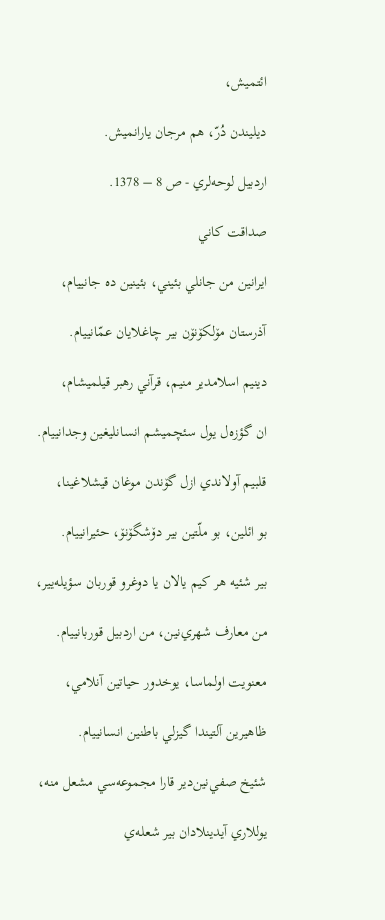ائتميش‌‌‌،

ديليندن دُرّ، هم مرجان يارانميش.

اردبيل لوحه‌لري - ص 8 – 1378.

صداقت كاني

ايرانين من جانلي بئيني‌‌‌، بئينين ده جانييام،

آذرستان مۆلكۆنۆن بير چاغلايان عمّانييام.

دينيم اسلامدير منيم‌‌‌، قرآني رهبر قيلميشام‌‌‌،

ان گؤزه‌ل يول سئچميشم انسانليغين وجدانييام.

قلبيم آولاندي ازل گۆندن موغان قيشلاغينا،

بو ائلين‌‌‌، بو ملّتين بير دۆشگۆنۆ‌‌‌، حئيرانييام.

بير شئيه هر كيم يالان يا دوغرو قوربان سؤيله‌يير،

من معارف شهري‌نين‌‌‌، من اردبيل قوربانييام.

معنويت اولماسا‌‌‌، يوخدور حياتين آنلامي‌‌‌،

ظاهيرين آلتيندا گيزلي باطنين انسانييام.

شئيخ صفي‌نين‌دير قارا مجموعه‌‌سي مشعل منه‌‌‌،

يوللاري آيدينلادان بير شعله‌ي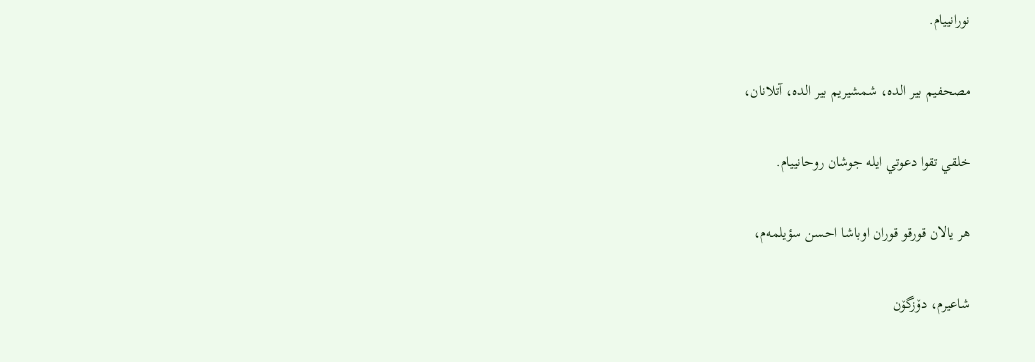نورانييام.

مصحفيم بير الده‌‌‌، شمشيريم بير الده‌‌‌، آتلانان،

خلقي تقوا دعوتي ايله جوشان روحانييام.

هر يالان قورقو قوران اوباشا احسن سؤيلمه‌م،

شاعيرم‌‌‌، دۆزگۆن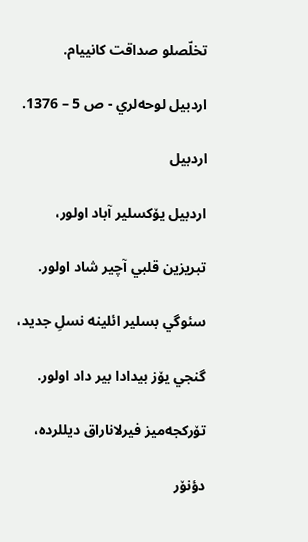تخلّصلو صداقت كانييام.

اردبيل لوحه‌لري - ص 5 – 1376.

اردبيل

اردبيل يۆكسلير آباد اولور،

تبريزين قلبي آچير شاد اولور.

سئوگي بسلير ائلينه نسلِ جديد،

گنجي يۆز بيدادا بير داد اولور.

تۆركجه‌ميز فيرلاناراق ديللرده،

دؤنۆر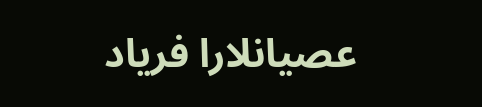عصيانلارا فرياد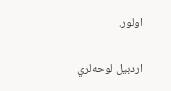اولور.

اردبيل لوحه‌لري